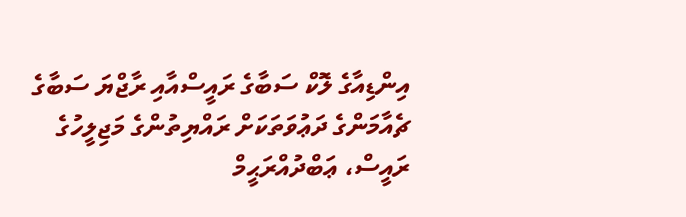އިންޑިއާގެ ލޮކް ސަބާގެ ރައީސްއާއި ރާޖްޔަ ސަބާގެ ޗެއާމަންގެ ދަޢުވަތަކަށް ރައްޔިތުންގެ މަޖިލީހުގެ ރައީސް، ޢަބްދުއްރަޙީމް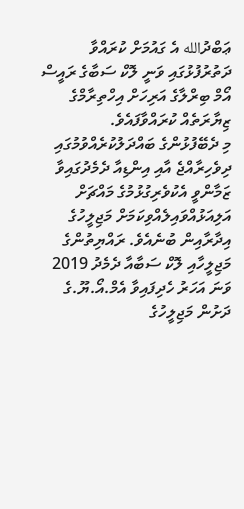ޢަބްދުالله އެ ގައުމަށް ކުރައްވާ ދަތުރުފުޅުގައި ވަނީ ލޮކް ސަބާގެ ރައީސް އޯމް ބިރްލާގެ އަރިހަށް އިހްތިރާމްގެ ޒިޔާރަތެއް ކުރައްވާފައެވެ.
މި ދެބޭފުޅުންގެ ބައްދަލުކުރެއްވުމުގައި ދިވެހިރާއްޖެ އާއި އިންޑިއާ ދެމެދުގައިވާ ޒަމާންވީ އެކުވެރިގުޅުމުގެ މައްޗަށް އަލިއަޅުއްވައިލެއްވިކަމަށް މަޖިލީހުގެ އިދާރާއިން ބުނެއެވެ. ރައްޔިތުންގެ މަޖިލީހާއި ލޮކް ސަބާއާ ދެމެދު 2019 ވަނަ އަހަރު ހެދިފައިވާ އެމް.އޯ.ޔޫ.ގެ ދަށުން މަޖިލީހުގެ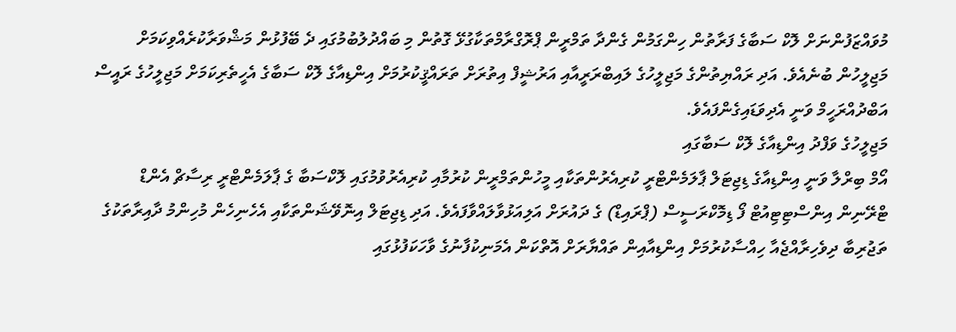މުވައްޒަފުންނަށް ލޮކް ސަބާގެ ފަރާތުން ހިންގަމުން ގެންދާ ތަމްރީން ޕްރޮގްރާމްތަކާގުޅޭ ގޮތުން މި ބައްދުލުބުމުގައި ދެ ބޭފުޅުން މަޝްވަރާކުރެއްވިކަމަށް މަޖިލީހުން ބުނެއެވެ. އަދި ރައްޔިތުންގެ މަޖިލީހުގެ ލައިބްރަރީއާއި އަރުޝީފް އިތުރަށް ތަރައްޤީކުރުމަށް އިންޑިއާގެ ލޮކް ސަބާގެ އެހީތެރިކަމަށް މަޖިލީހުގެ ރައީސް އަބްދުއްރަހީމް ވަނީ އެދިވަޑައިގެންފައެވެ.
މަޖިލީހުގެ ވަފްދު އިންޑިއާގެ ލޮކް ސަބާގައި
އޯމް ބިރްލާ ވަނީ އިންޑިއާގެ ޑިޖިޓަލް ޕާލަމެންޓްރީ ކުރިއެރުންތަކާއި މީހުންތަމްރީން ކުރުމާއި ކުރިއެރުވުމުގައި ލޮކްސަބާ ގެ ޕާލަމެންޓްރީ ރިސާޗް އެންޑް ޓްރޭނިން އިންސްޓިޓިއުޓް ފޯ ޑިމޮކްރަސީސް (ޕްރައިޑް) ގެ ދައުރަށް އަލިއަޅުވާލައްވާފައެވެ. އަދި ޑިޖިޓަލް އިނޮވޭޝަންތަކާއި އެހެނިހެން މުހިންމު ދާއިރާތަކުގެ ތަޖުރިބާ ދިވެހިރާއްޖެއާ ހިއްސާކުރުމަށް އިންޑިއާއިން ތައްޔާރަށް އޮތްކަން އެމަނިކުފާނުގެ ވާހަކަފުޅުގައި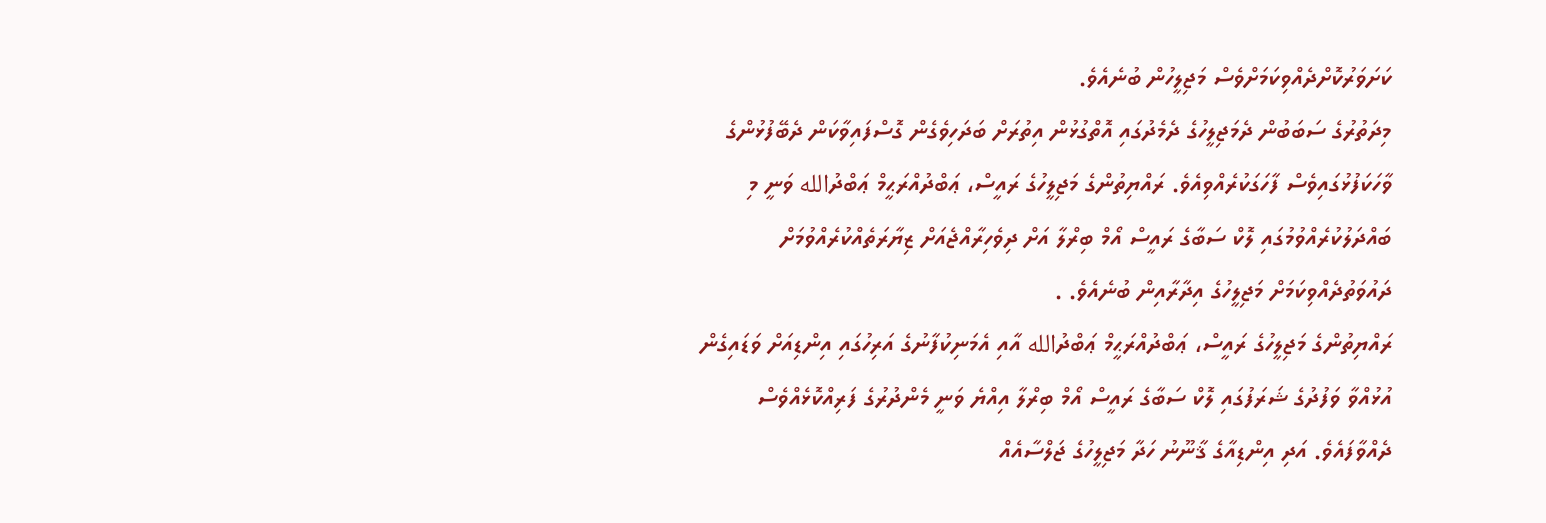ކަށަވަރުކޮށްދެއްވިކަމަށްވެސް މަޖިލީހުން ބުނެއެވެ.
މިދަތުރުގެ ސަބަބުން ދެމަޖިލީހުގެ ދެމެދުގައި އޮތްގުޅުން އިތުރަށް ބަދަހިވެގެން ގޮސްފައިވާކަން ދެބޭފުޅުންގެ ވާހަކަފުޅުގައިވެސް ފާހަގަކުރެއްވިއެވެ. ރައްޔިތުންގެ މަޖިލީހުގެ ރައީސް، ޢަބްދުއްރަޙީމް ޢަބްދުالله ވަނީ މި ބައްދަލުކުރެއްވުމުގައި ލޮކް ސަބާގެ ރައީސް އޯމް ބިރްލާ އަށް ދިވެހިރާއްޖެއަށް ޒިޔާރަތެއްކުރެއްވުމަށް ދައުވަތުދެއްވިކަމަށް މަޖިލީހުގެ އިދާރާއިން ބުނެއެވެ. .
ރައްޔިތުންގެ މަޖިލީހުގެ ރައީސް، ޢަބްދުއްރަޙީމް ޢަބްދުالله އާއި އެމަނިކުފާނުގެ އަރިހުގައި އިންޑިއަށް ވަޑައިގެން އުޅުއްވާ ވަފުދުގެ ޝަރަފުގައި ލޮކް ސަބާގެ ރައީސް އޯމް ބިރްލާ އިއްޔެ ވަނީ މެންދުރުގެ ފަރިއްކޮޅެއްވެސް ދެއްވާފައެވެ. އަދި އިންޑިއާގެ ޤާނޫނު ހަދާ މަޖިލީހުގެ ޖަލްސާއެއް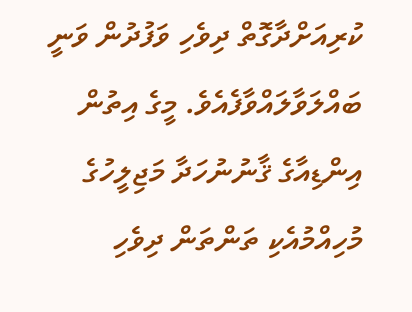ކުރިއަށްދާގޮތް ދިވެހި ވަފުދުން ވަނީ ބައްލަވާލައްވާފެއެވެ. މީގެ އިތުން އިންޑިއާގެ ޤާނުނުހަދާ މަޖިލީހުގެ މުހިއްމުއެކި ތަންތަން ދިވެހި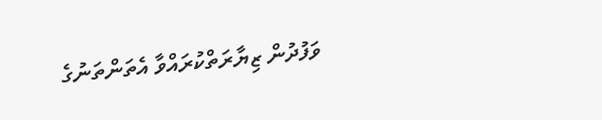ވަފުދުން ޒިޔާރަތްކުރައްވާ އެތަންތަނުގެ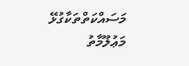މަސައްކަތްތަކާގުޅޭ މަޢުލޫމާތު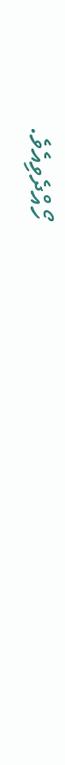ހޯއްދެވިއެވެ.